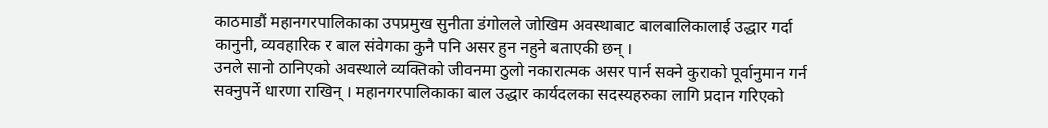काठमाडौं महानगरपालिकाका उपप्रमुख सुनीता डंगोलले जोखिम अवस्थाबाट बालबालिकालाई उद्धार गर्दा कानुनी, व्यवहारिक र बाल संवेगका कुनै पनि असर हुन नहुने बताएकी छन् ।
उनले सानो ठानिएको अवस्थाले व्यक्तिको जीवनमा ठुलो नकारात्मक असर पार्न सक्ने कुराको पूर्वानुमान गर्न सक्नुपर्ने धारणा राखिन् । महानगरपालिकाका बाल उद्धार कार्यदलका सदस्यहरुका लागि प्रदान गरिएको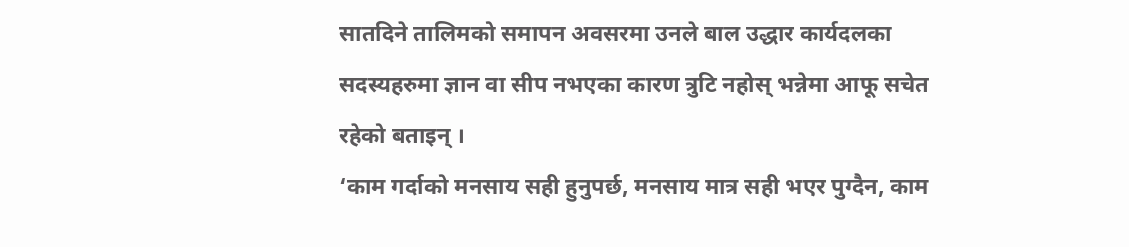सातदिने तालिमको समापन अवसरमा उनले बाल उद्धार कार्यदलका सदस्यहरुमा ज्ञान वा सीप नभएका कारण त्रुटि नहोस् भन्नेमा आफू सचेत रहेको बताइन् ।
‘काम गर्दाको मनसाय सही हुनुपर्छ, मनसाय मात्र सही भएर पुग्दैन, काम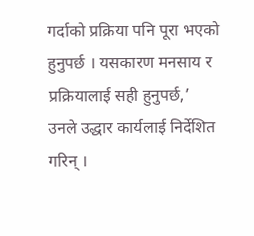गर्दाको प्रक्रिया पनि पूरा भएको हुनुपर्छ । यसकारण मनसाय र प्रक्रियालाई सही हुनुपर्छ,’ उनले उद्धार कार्यलाई निर्देशित गरिन् ।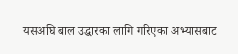यसअघि बाल उद्धारका लागि गरिएका अभ्यासबाट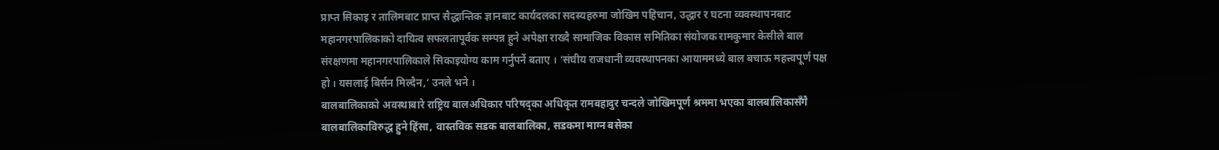प्राप्त सिकाइ र तालिमबाट प्राप्त सैद्धान्तिक ज्ञानबाट कार्यदलका सदस्यहरुमा जोखिम पहिचान, उद्धार र घटना व्यवस्थापनबाट महानगरपालिकाको दायित्व सफलतापूर्वक सम्पन्न हुने अपेक्षा राख्दै सामाजिक विकास समितिका संयोजक रामकुमार केसीले बाल संरक्षणमा महानगरपालिकाले सिकाइयोग्य काम गर्नुपर्ने बताए । ‘संघीय राजधानी व्यवस्थापनका आयाममध्ये बाल बचाऊ महत्त्वपूर्ण पक्ष हो । यसलाई बिर्सन मिल्दैन,’ उनले भने ।
बालबालिकाको अवस्थाबारे राष्ट्रिय बालअधिकार परिषद्का अधिकृत रामबहादुर चन्दले जोखिमपूर्ण श्रममा भएका बालबालिकासँगै बालबालिकाविरुद्ध हुने हिंसा, वास्तविक सडक बालबालिका, सडकमा माग्न बसेका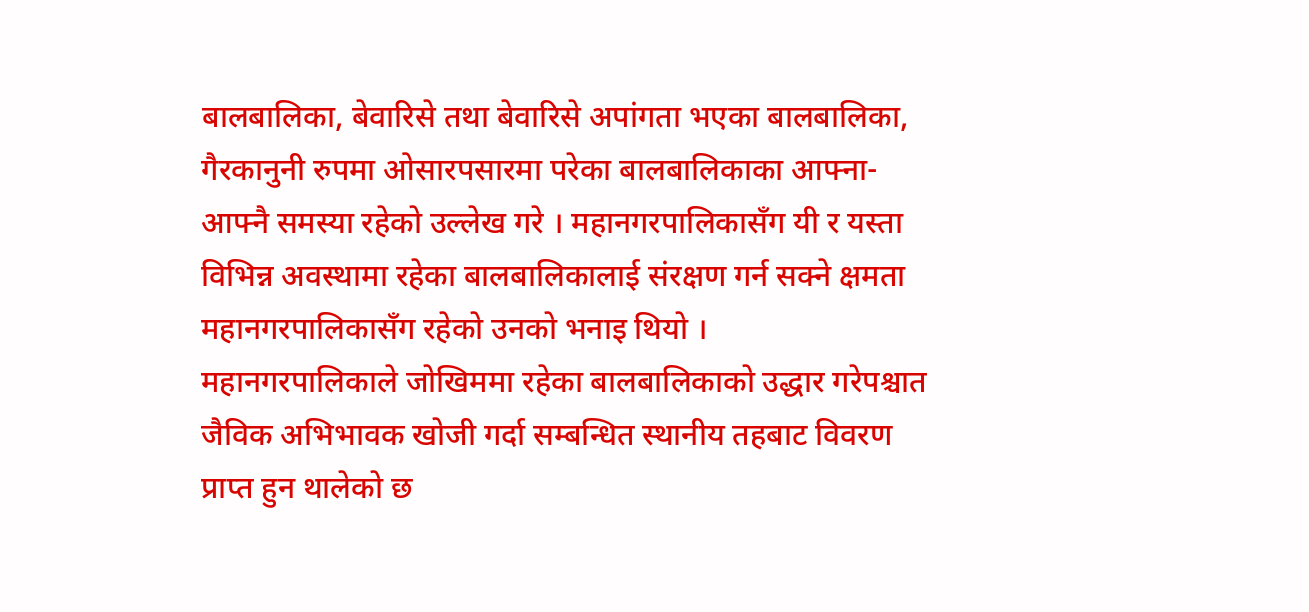बालबालिका, बेवारिसे तथा बेवारिसे अपांगता भएका बालबालिका, गैरकानुनी रुपमा ओसारपसारमा परेका बालबालिकाका आफ्ना-आफ्नै समस्या रहेको उल्लेख गरे । महानगरपालिकासँग यी र यस्ता विभिन्न अवस्थामा रहेका बालबालिकालाई संरक्षण गर्न सक्ने क्षमता महानगरपालिकासँग रहेको उनको भनाइ थियो ।
महानगरपालिकाले जोखिममा रहेका बालबालिकाको उद्धार गरेपश्चात जैविक अभिभावक खोजी गर्दा सम्बन्धित स्थानीय तहबाट विवरण प्राप्त हुन थालेको छ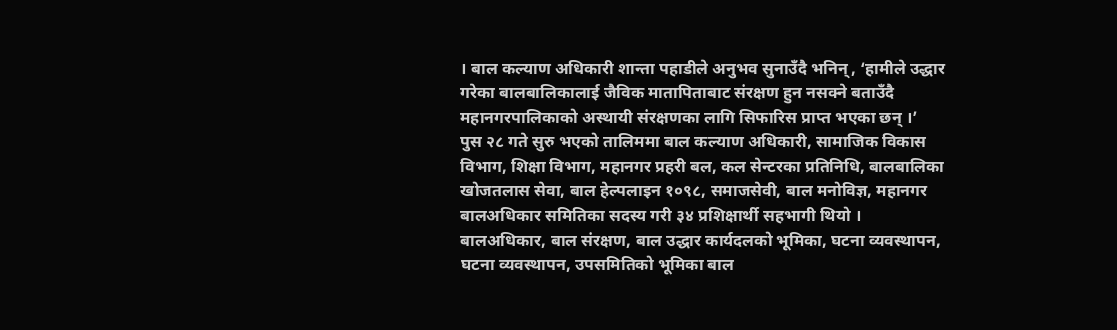। बाल कल्याण अधिकारी शान्ता पहाडीले अनुभव सुनाउँदै भनिन्, ‘हामीले उद्धार गरेका बालबालिकालाई जैविक मातापिताबाट संरक्षण हुन नसक्ने बताउँदै महानगरपालिकाको अस्थायी संरक्षणका लागि सिफारिस प्राप्त भएका छन् ।’
पुस २८ गते सुरु भएको तालिममा बाल कल्याण अधिकारी, सामाजिक विकास विभाग, शिक्षा विभाग, महानगर प्रहरी बल, कल सेन्टरका प्रतिनिधि, बालबालिका खोजतलास सेवा, बाल हेल्पलाइन १०९८, समाजसेवी, बाल मनोविज्ञ, महानगर बालअधिकार समितिका सदस्य गरी ३४ प्रशिक्षार्थी सहभागी थियो ।
बालअधिकार, बाल संरक्षण, बाल उद्धार कार्यदलको भूमिका, घटना व्यवस्थापन, घटना व्यवस्थापन, उपसमितिको भूमिका बाल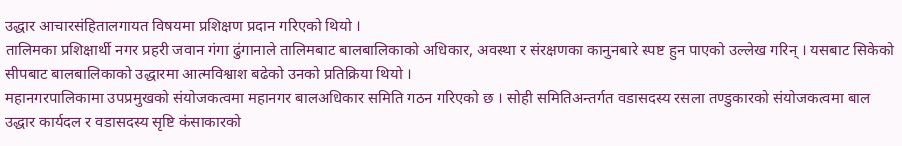उद्धार आचारसंहितालगायत विषयमा प्रशिक्षण प्रदान गरिएको थियो ।
तालिमका प्रशिक्षार्थी नगर प्रहरी जवान गंगा ढुंगानाले तालिमबाट बालबालिकाको अधिकार, अवस्था र संरक्षणका कानुनबारे स्पष्ट हुन पाएको उल्लेख गरिन् । यसबाट सिकेको सीपबाट बालबालिकाको उद्धारमा आत्मविश्वाश बढेको उनको प्रतिक्रिया थियो ।
महानगरपालिकामा उपप्रमुखको संयोजकत्वमा महानगर बालअधिकार समिति गठन गरिएको छ । सोही समितिअन्तर्गत वडासदस्य रसला तण्डुकारको संयोजकत्वमा बाल उद्धार कार्यदल र वडासदस्य सृष्टि कंसाकारको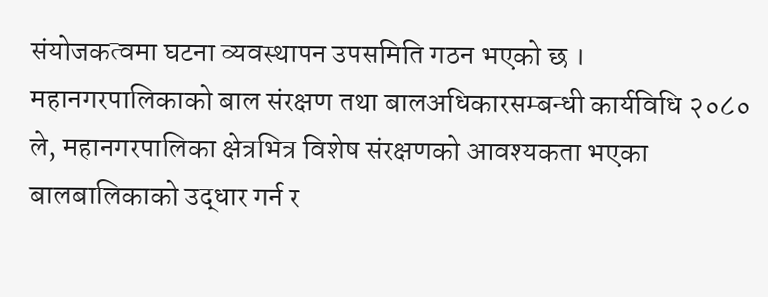संयोजकत्वमा घटना व्यवस्थापन उपसमिति गठन भएको छ ।
महानगरपालिकाको बाल संरक्षण तथा बालअधिकारसम्बन्धी कार्यविधि २०८० ले, महानगरपालिका क्षेत्रभित्र विशेष संरक्षणको आवश्यकता भएका बालबालिकाको उद्धार गर्न र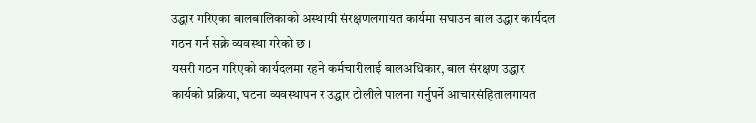उद्धार गरिएका बालबालिकाको अस्थायी संरक्षणलगायत कार्यमा सघाउन बाल उद्धार कार्यदल गठन गर्न सक्ने व्यवस्था गरेको छ ।
यसरी गठन गरिएको कार्यदलमा रहने कर्मचारीलाई बालअधिकार, बाल संरक्षण उद्धार कार्यको प्रक्रिया, घटना व्यवस्थापन र उद्धार टोलीले पालना गर्नुपर्ने आचारसंहितालगायत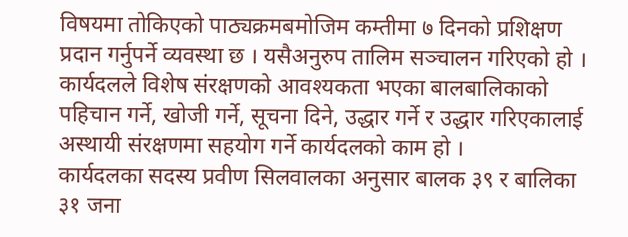विषयमा तोकिएको पाठ्यक्रमबमोजिम कम्तीमा ७ दिनको प्रशिक्षण प्रदान गर्नुपर्ने व्यवस्था छ । यसैअनुरुप तालिम सञ्चालन गरिएको हो ।
कार्यदलले विशेष संरक्षणको आवश्यकता भएका बालबालिकाको पहिचान गर्ने, खोजी गर्ने, सूचना दिने, उद्धार गर्ने र उद्धार गरिएकालाई अस्थायी संरक्षणमा सहयोग गर्ने कार्यदलको काम हो ।
कार्यदलका सदस्य प्रवीण सिलवालका अनुसार बालक ३९ र बालिका ३१ जना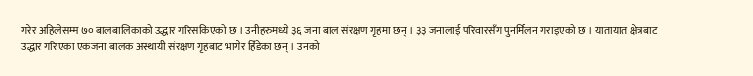गरेर अहिलेसम्म ७० बालबालिकाको उद्धार गरिसकिएको छ । उनीहरुमध्ये ३६ जना बाल संरक्षण गृहमा छन् । ३३ जनालाई परिवारसँग पुनर्मिलन गराइएको छ । यातायात क्षेत्रबाट उद्धार गरिएका एकजना बालक अस्थायी संरक्षण गृहबाट भागेर हिँडेका छन् । उनको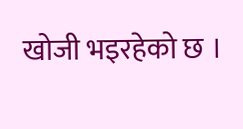खोजी भइरहेको छ ।